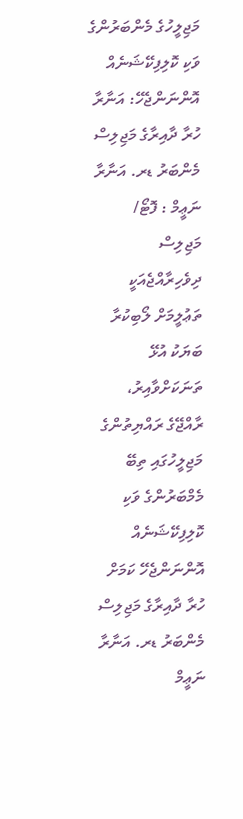މަޖިލީހުގެ މެންބަރުންގެ ވަކި ކޮލިފިކޭޝަނެއް އޮންނަންޖެހޭ: އަނާރާ
ހުރާ ދާއިރާގެ މަޖިލިސް މެންބަރު ޑރ. އަނާރާ ނަޢީމް : ފޮޓޯ/ މަޖިލިސް
ދިވެހިރާއްޖެއަކީ ތަޢުލީމަށް ލޯބިކުރާ ބަޔަކު އުޅޭ ތަނަކަށްވާއިރު، ރާއްޖޭގެ ރައްޔިތުންގެ މަޖިލީހުގައި ތިބޭ މެމްބަރުންގެ ވަކި ކޮލިފިކޭޝަނެއް އޮންނަންޖެހޭ ކަމަށް ހުރާ ދާއިރާގެ މަޖިލިސް މެންބަރު ޑރ. އަނާރާ ނަޢީމް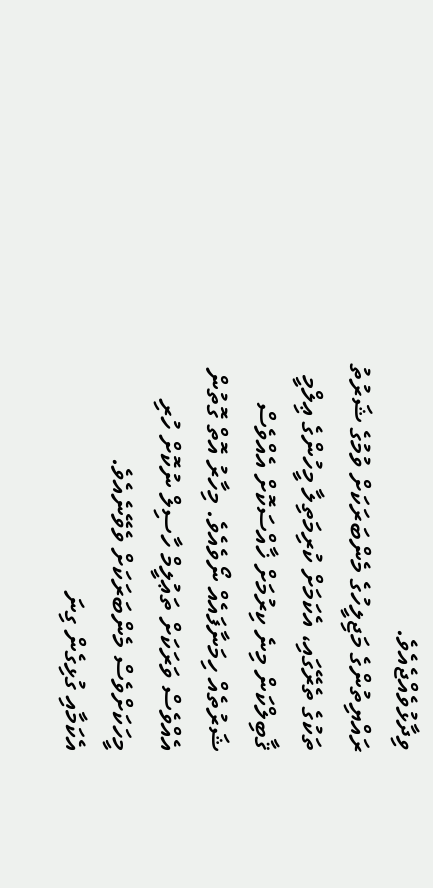ވިދާޅުވެއްޖެއެވެ.
ރައްޔިތުންގެ މަޖިލީހުގެ މެންބަރަކަށް ވުމުގެ ޝަރުތު ތަކުގެ ތެރޭގައި، އެކަމަށް ކުރިމަތިލާ މީހުންގެ ޢިލްމީ ޤާބިލްކަން މިނެ ކިރުމަށް ޚާއްސަކޮށް އެއްވެސް ޝަރުތެއް ހިމަނާފައެއް ނޯވެއެވެ. މިހާރު އޮތް ގޮތުން އެއްވެސް ވަރަކަށް ތަޢުލީމް ހާސިލް ނުކޮށް ހުރި މީހަކަށްވެސް މެންބަރަކަށް ވެވޭނެއެވެ.
އެކަމާއި ގުޅިގެން ގިނަ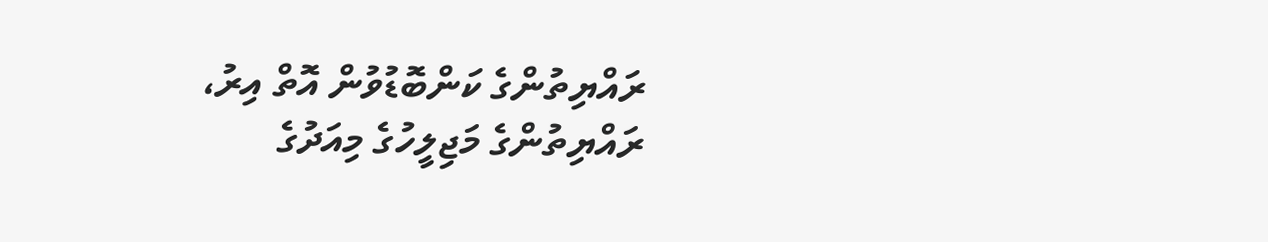ރައްޔިތުންގެ ކަންބޮޑުވުން އޮތް އިރު، ރައްޔިތުންގެ މަޖިލީހުގެ މިއަދުގެ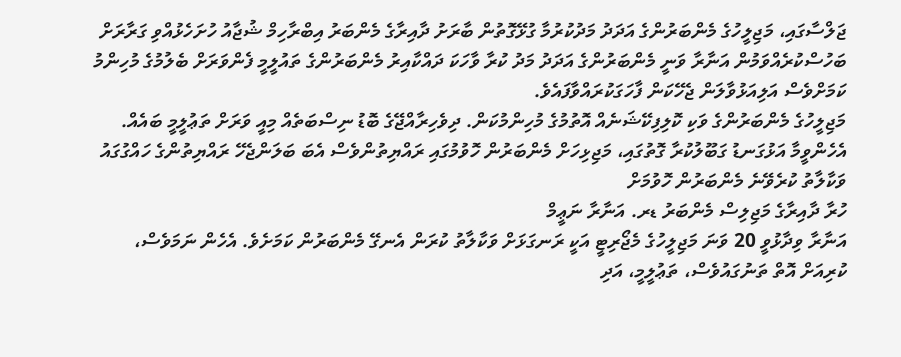ޖަލްސާގައި، މަޖިލީހުގެ މެންބަރުންގެ އަދަދު މަދުކުރުމާ ގުޅޭގޮތުން ބާރަށު ދާއިރާގެ މެންބަރު އިބްރާހިމް ޝުޖާއު ހުށަހެޅުއްވި ގަރާރަށް ބަހުސްކުރެއްވަމުން އަނާރާ ވަނީ މެންބަރުންގެ އަދަދު މަދު ކުރާ ވާހަކަ ދައްކާއިރު މެންބަރުންގެ ތައުލީމީ ފެންވަރަށް ބެލުމުގެ މުހިންމު ކަމަށްވެސް އަލިއަޅުވާލަން ޖެހޭކަން ފާހަގަކުރައްވާފައެވެ.
މަޖިލީހުގެ މެންބަރުންގެ ވަކި ކޮލިފިކޭޝަނެއް އޮތުމުގެ މުހިންމުކަން. ދިވެހިރާއްޖޭގެ ބޮޑު ނިސްބަތެއް މިއީ ވަރަށް ތަޢުލީމީ ބައެއް. އެހެންވީމާ އަޅުގަނޑު ގަބޫލުކުރާ ގޮތުގައި، މަޖިޅިހަށް މެންބަރުން ހޮވުމުގައި ރައްޔިތުންވެސް އެބަ ބަލަންޖެހޭ ރައްޔިތުންގެ ހައްގުގައު ވަކާލާތު ކުރެވޭނެ މެންބަރުން ހޮވުމަށް
ހުރާ ދާއިރާގެ މަޖިލިސް މެންބަރު ޑރ. އަނާރާ ނަޢީމް
އަނާރާ ވިދާޅުވީ 20 ވަނަ މަޖިލީހުގެ މެޖޯރިޓީ އަކީ ރަނގަޅަށް ވަކާލާތު ކުރަން އެނގޭ މެންބަރުން ކަމަށެވެ. އެހެން ނަމަވެސް، ކުރިއަށް އޮތް ތަނުގައުވެސް، ތަޢުލީމީ، އަދި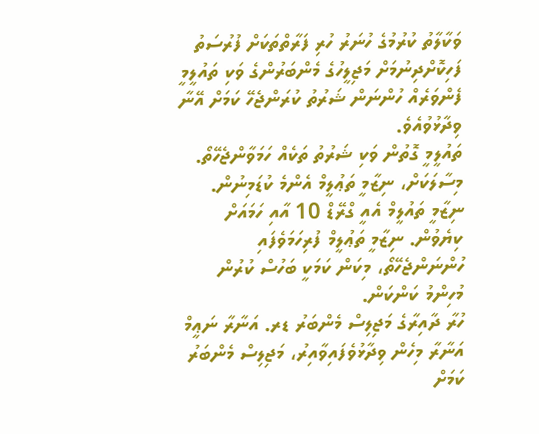ވަކާލާތު ކުރުމުގެ ހުނަރު ހުރި ފަރާތްތަކަށް ފުރުސަތު ފަހިކޮށްދިނުމަށް މަޖިލީހުގެ މެންބަރުންގެ ވަކި ތައުލީމީ ފެންވަރެއް ހުންނަން ޝަރުތު ކުރަންޖެހޭ ކަމަށް އޭނާ ވިދާޅުވުއެވެ.
ތައުލީމީ ގޮތުން ވަކި ޝަރުތު ތަކެއް ހަމަވާންޖެހޭތޯ. މިސާލަކަށް، ނިޒާމީ ތަޢުލީމް އެންމެ ކުޑަމިނުން. ނިޒާމީ ތައުލީމް އެއީ ގްރޭޑް 10 އާއި ހަމައަށް ކިޔެވުން. ނިޒާމީ ތަޢުލީމް ފުރިހަމަވެފައި ހުންނަންޖެހޭތޯ، މިކަން ކަމަކީ ބަހުސް ކުރުން މުހިންމު ކަންކަން.
ހުރާ ދާއިރާގެ މަޖިލިސް މެންބަރު ޑރ. އަނާރާ ނަޢީމް
އަނާރާ މިހެން ވިދާޅުވެފައިވާއިރު، މަޖިލިސް މެންބަރު ކަމަށް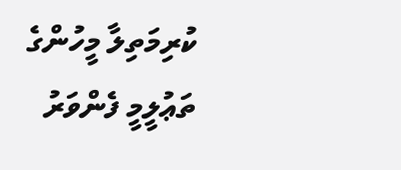ކުރިމަތިލާ މީހުންގެ  ތަޢުލީމީ ފެންވަރު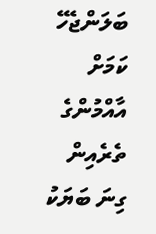ބަލަންޖެހޭ ކަމަށް އާއްމުންގެ ތެރެއިން ގިނަ ބަޔަކު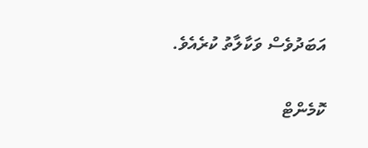އަބަދުވެސް ވަކާލާތު ކުރެއެވެ.

ކޮމެންޓް